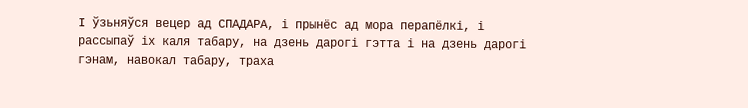І ўзьняўся вецер ад СПАДАРА, і прынёс ад мора перапёлкі, і рассыпаў іх каля табару, на дзень дарогі гэтта і на дзень дарогі гэнам, навокал табару, траха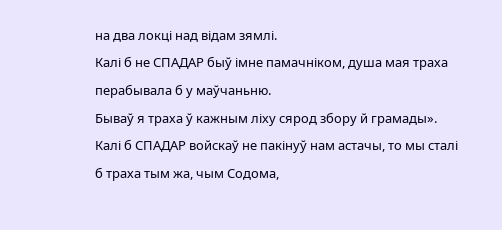на два локці над відам зямлі.
Калі б не СПАДАР быў імне памачніком, душа мая траха перабывала б у маўчаньню.
Бываў я траха ў кажным ліху сярод збору й грамады».
Калі б СПАДАР войскаў не пакінуў нам астачы, то мы сталі б траха тым жа, чым Содома,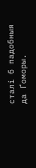сталі б падобныя да Ґоморы.